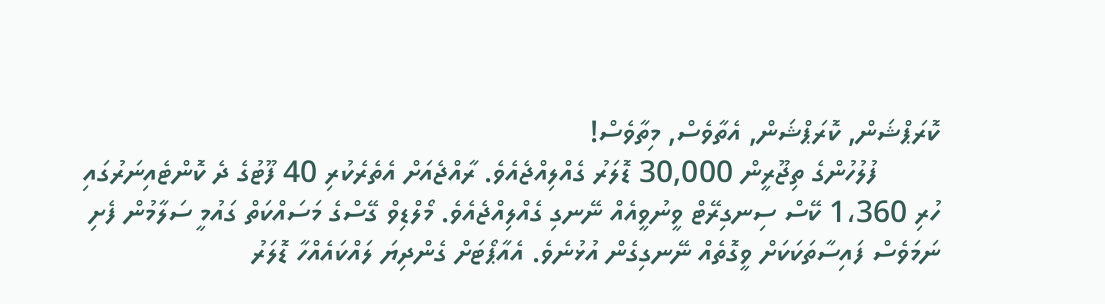ކޮރަޕްޝަން, ކޮރަޕްޝަން, އެތާވެސް, މިތާވެސް!
        ފުލުހުންގެ ތިޖޫރީން 30,000 ޑޮލަރު ގެއްލިއްޖެއެވެ. ރާއްޖެއަށް އެތެރެކުރި 40 ފޫޓުގެ ދެ ކޮންޓެއިނަރުގައި ހުރި 1،360 ކޭސް ސިނގިރޭޓް ވީނުވީއެއް ނޭނގި ގެއްލިއްޖެއެވެ. މޯލްޑިވް ގޭސްގެ މަސައްކަތް ގައުމީ ސަލާމުން ފެށި ނަމަވެސް ފައިސާތަކަކަށް ވީގޮތެއް ނޭނގިގެން އުޅުނެވެ. އެއާޕޯޓަށް ގެންދިޔަ ލައްކައެއްހާ ޑޮލަރު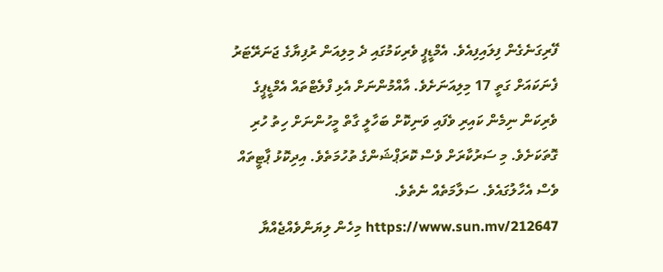ފޭރިގަނެގެން ފިލައިފިއެވެ. އެމްޑީޕީ ވެރިކަމުގައި ދެ މިލިއަން ރުފިޔާގެ ޖަނަރޭޓަރު ފެނަކައަށް ގަތީ 17 މިލިއަނަށެވެ. އާއްމުންނަށް އެޅި ފްލެޓްތައް އެމްޑީޕީގެ ވެރިކަން ނިމެން ކައިރި ވެފައި ވަނިކޮށް ބަހާލީ ގާތް މީހުންނަށް ހިތު ހުރި ގޮތަކަށެވެ. މި ސަރުކާރަށް ވެސް ކޮރަޕްޝަންގެ ތުހުމަތެވެ. އިދިކޮޅު ޕާޓީތައް ވެސް އެހާލުގައެވެ. ސަލާމަތެއް ނެތެވެ.  https://www.sun.mv/212647 މިހެން ލިޔަންވެއްޖެއްޔާ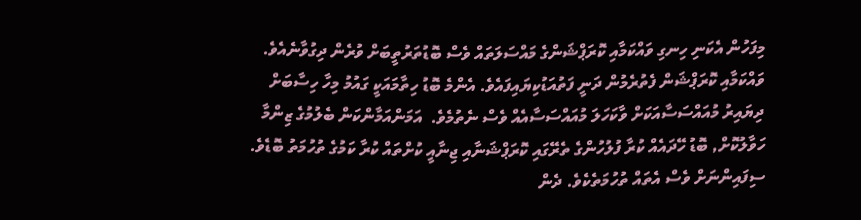މިފަހުން އެކަނި ހިނގި ވައްކަމާއި ކޮރަޕްޝަންގެ މައްސަލަތައް ވެސް ބޮޑުތަރުތީބަށް ވުރެން ދިގުވާނެއެވެ. ވައްކަމާއި ކޮރަޕްޝަން ފެތުރެމުން ދަނީ ފަތުއަޑުކިޔައިފައެވެ. އެންމެ ބޮޑު ހިތާމައަކީ ގައުމު މިހާ ހިސާބަށް ދިޔައިރު މުއައްސަސާއަކަށް ވާކަހަލަ މުއައްސަސާއެއް ވެސް ނެތުމެވެ.  އަމަންއަމާންކަން ބެލުމުގެ ޒިންމާ ހަވާލުކޮށް, ބޮޑު ހޭދައެއް ކުރާ ފުލުހުންގެ ތެރޭގައި ކޮރަޕްޝަނާއި ޖިނާއީ ކުށްތައް ކުރާ ކަމުގެ ތުހުމަތު ބޮޑެވެ. ސިފައިންނަށް ވެސް އެތައް ތުހުމަތެކެވެ. ދެން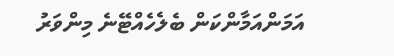އަމަންއަމާންކަން ބެލެހެއްޓޭނެ މިންވަރު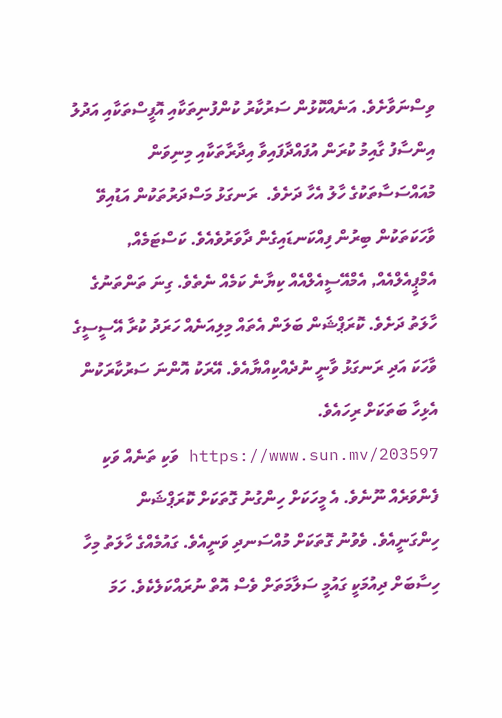ވިސްނަވާށެވެ. އަނެއްކޮޅުން ސަރުކާރު ކުންފުނިތަކާއި އޮފީސްތަކާއި އަދުލު އިންސާފު ގާއިމު ކުރަން އުފައްދާފައިވާ އިދާރާތަކާއި މިނިވަން މުއައްސަސާތަކުގެ ހާލު އެހާ ދަށެވެ.  ރަނގަޅު މަސްދަރުތަކުން އަޑުއިވޭ ވާހަކަތަކުން ބިރުން ފިއްކަނޑައިގެން ދާވަރުވެއެވެ. ކަސްޓަމެއް, އެމްޕީއެލްއެއް, އެމްއޭސީއެލްއެއް ކިޔާނެ ކަމެއް ނެތެވެ. ގިނަ ތަންތަނުގެ ހާލަތު ދަށެވެ. ކޮރަޕްޝަން ބަލަން އެތައް މިލިއަނެއް ހަރަދު ކުރާ އޭސީސީގެ ވާހަކަ އަދި ރަނގަޅު ވާނީ ނުދެއްކިއްޔާއެވެ. އޭރަކު އޮންނަ ސަރުކާރަކުން އެޅިހާ ބަތަކަށް ރިހައެވެ.  https://www.sun.mv/203597 ވަކި ތަނެއް ވަކި ފެންވަރެއް ނޫނެވެ. އެ މީހަކަށް ހިންގުނު ގޮތަކަށް ކޮރަޕްޝަން ހިންގަނީއެވެ. ވެވުނު ގޮތަކަށް މުއްސަނދި ވަނީއެވެ. ގައުމެއްގެ ހާލަތު މިހާ ހިސާބަށް ދިއުމަކީ ގައުމީ ސަލާމަތަށް ވެސް އޮތް ނުރައްކަލެކެވެ. ހަމަ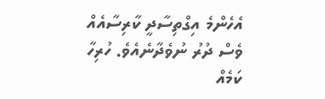އެހެންމެ އިގްތިސާދީ ކާރިސާއެއް ވެސް ދުރު ނުވެދާނެއެވެ. ހުރިހާ ކަމެއް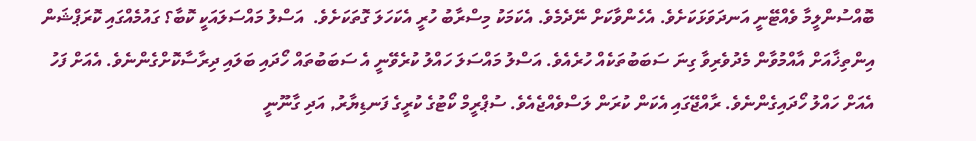ބޮއްސުންލީމާ ވެއްޓޭނީ އަނދަވަޅަކަށެވެ. އެހެންވާކަށް ނޭދެމެވެ. އެކަމަކު މިސްރާބު ހުރީ އެކަހަލަ ގޮތަކަށެވެ.  އަސްލު މައްސަލައަކީ ކޮބާ؟ ގައުމެއްގައި ކޮރަޕްޝަން އިންތިޚާއަށް އާއްމުވާން މެދުވެރިވާ ގިނަ ސަބަބުތަކެއް ހުރެއެވެ. އަސްލު މައްސަލަ ހައްލު ކުރެވޭނީ އެ ސަބަބުތައް ހޯދައި ބަލައި ދިރާސާކޮށްގެންނެވެ. އެއަށް ފަހު އެއަށް ހައްލު ހޯދައިގެންނެވެ. ރާއްޖޭގައި އެކަން ކުރަން ލަސްވެއްޖެއެވެ. ސުޕްރީމް ކޯޓުގެ ކުރީގެ ފަނޑިޔާރު, އަދި ގާނޫނީ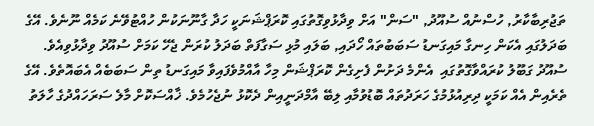ތަޖުރިބާކާރު, ހުސްނުއް ސުއޫދު, "ސަން" އަށް ވިދާޅުވިގޮތުގައި ކޮރަޕްޝަނަކީ ހަދާ ގާނޫނަކުން ހުއްޓުވޭނެ ކަމެއް ނޫނެވެ. އޭގެ ބަދަލުގައި އެކަން ހިނގާ މައިގަނޑު ސަބަބުތައް ހޯދައި, ބަލައި މުޅި ސަގާފަތް ބަދަލު ކުރަން ޖެހޭ ކަމަށް ސުއޫދު ވިދާޅުވިއެވެ.  ސުއޫދު ގަބޫލު ކުރައްވާގޮތުގައި  އެންމެ ދަށުން ފެށިގެން ކޮރަޕްޝަން މިހާ އާއްމުވެފައިވާ މައިގަނޑު ތިން ސަބަބެއް އެބައޮތެވެ. އޭގެ ތެރެއިން އެއް ކަމަކީ ދިރިއުޅުމުގެ ހަރަދުތައް ބޮޑުވުމާއި ލިބޭ އާމްދަނީއިން ދެކޮޅު ނުޖެހުމެވެ. ޚާއްސަކޮށް މާލެ ސަރަހައްދުގެ ހާލަތު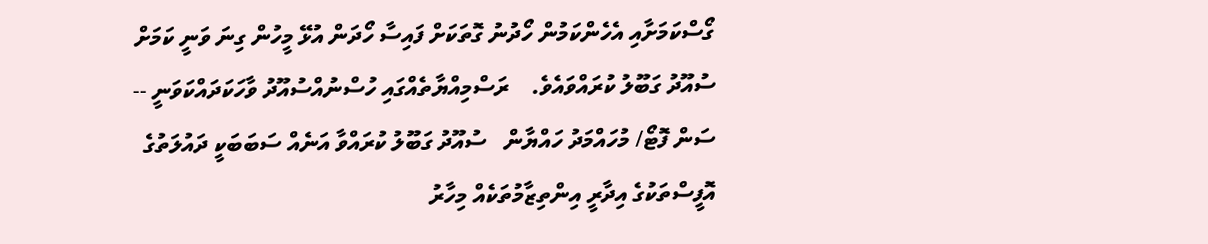ގޯސްކަމަށާއި އެހެންކަމުން ހޯދުނު ގޮތަކަށް ފައިސާ ހޯދަން އުޅޭ މީހުން ގިނަ ވަނީ ކަމަށް ސުއޫދު ގަބޫލު ކުރައްވައެވެ.    ރަސްމިއްޔާތެއްގައި ހުސްނުއްސުއޫދު ވާހަކަދައްކަވަނީ -- ސަން ފޮޓޯ/ މުހައްމަދު ހައްޔާން   ސުއޫދު ގަބޫލު ކުރައްވާ އަނެއް ސަބަބަކީ ދައުލަތުގެ އޮފީސްތަކުގެ އިދާރީ އިންތިޒާމުތަކެއް މިހާރު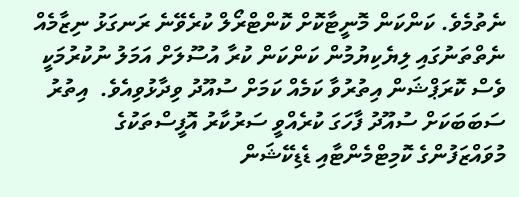ނެތުމެވެ. ކަންކަން މޮނީޓާކޮށް ކޮންޓްރޯލް ކުރެވޭނެ ރަނގަޅު ނިޒާމެއް ނެތްތަނުގައި ލިޔެކިޔުމުން ކަންކަން ކުރާ އުސޫލަށް އަމަލު ނުކުރުމަކީ ވެސް ކޮރަޕްޝަން އިތުރުވާ ކަމެއް ކަމަށް ސުއޫދު ވިދާޅުވިއެވެ.  އިތުރު ސަބަބަކަށް ސުއޫދު ފާހަގަ ކުރެއްވީ ސަރުކާރު އޮފީސްތަކުގެ މުވައްޒަފުންގެ ކޮމިޓްމެންޓާއި ޑެޑިކޭޝަން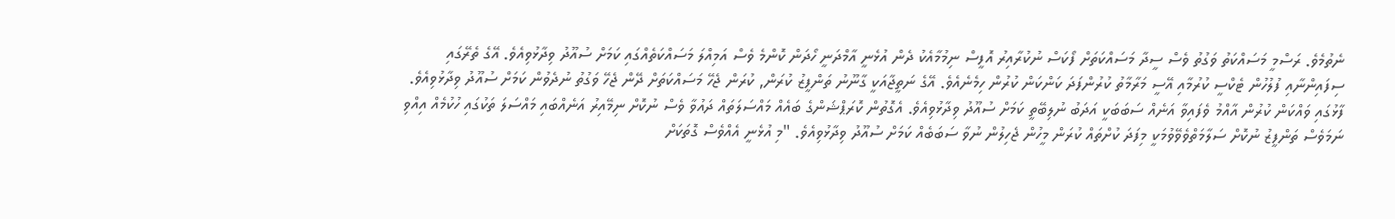ނެތުމެވެ. ރަސްމީ މަސައްކަތު ވަގުތު ވެސް ސީދާ މަސައްކަތަށް ފޯކަސް ނުކުރާއިރު އޮފީސް ނިމުމާއެކު ދެން އުޅެނީ އާމްދަނީ ހޯދަން ކޮންމެ ވެސް އަމިއްލަ މަސައްކަތެއްގައި ކަމަށް ސުއޫދު ވިދާޅުވިއެވެ. އޭގެ ތެރޭގައި ސިފައިންނާއި ފުލުހުން ޓެކްސީ ކުރުމާއި އޭސީ މަރާމާތު ކުރުންފަދަ ކަންކަން ކުރުން ހިމެނެއެވެ. އޭގެ ނަތީޖާއަކީ ގާނޫނު ތަންފީޒު ކުރަން, ކުރަން ޖެހޭ މަސައްކަތަށް ދޭން ޖެހޭ ވަގުތު ނުދެވުން ކަމަށް ސުއޫދު ވިދާޅުވިއެވެ. ފާޅުގައި ވައްކަން ކުރުން އާއްމު ވެފައިވާ އަނެއް ސަބަބަކީ އަދަބު ނުލިބޭތީ ކަމަށް ސުއޫދު ވިދާޅުވިއެވެ. އެގޮތުން ކޮރަޕްޝަންގެ ބައެއް މައްސަލަތައް ދައުވާ ވެސް ނުކޮށް ނިމޭއިރު އަނެއްބައި މައްސަލަ ތަކުގައި ހުކުމެއް އިއްވި ނަމަވެސް ތަންފީޒު ނުކޮށް ސަލާމަތްވެވޭވުމަކީ މިފަދަ ކުށްތައް ކުރަން މީހުން ޖެހިލުން ނުވާ ސަބަބެއް ކަމަށް ސުއޫދު ވިދާޅުވިއެވެ. "މި އުޅެނީ އެއްވެސް ގޮތަކަށް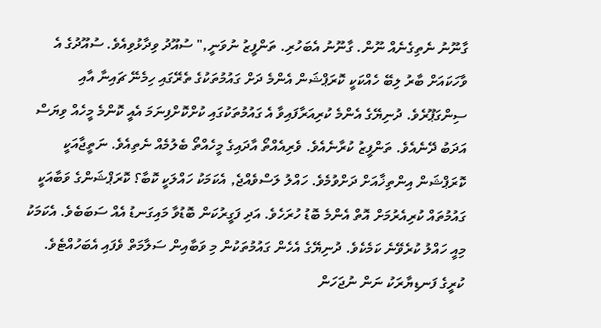ގާނޫނު ނެތިގެނެއް ނޫން. ގާނޫނު އެބަހުރި. ތަންފީޒު ނުވަނީ," ސުއޫދު ވިދާޅުވިއެވެ. ސުއޫދުގެ އެ ވާހަކައަށް ބާރު ލިބޭ ހެއްކަކީ ކޮރަޕްޝަން އެންމެ ދަށް ގައުމުތަކުގެ ތެރޭގައި ހިމެނޭ ޗައިނާ އާއި ސިންގަޕޫރެވެ. ދުނިޔޭގެ އެންމެ ކުރިއަރާފައިވާ އެ ގައުމުތަކުގައި ކުށްކޮށްފިނަމަ އެއީ ކޮންމެ މީހެއް ވިޔަސް އަދަބު ދޭނެއެވެ. ތަންފީޒު ކުރާނެއެވެ. ވެރިއެއްތޯ އާދައިގެ މީހެއްތޯ ބެލުމެއް ނެތިއެވެ. ނަތީޖާއަކީ ކޮރަޕްޝަން އިންތިޚާއަށް ދަށްވުމެވެ. ހައްލު ލަސްވެއްޖެ, އެކަމަކު ހައްލަކީ ކޮބާ؟ ކޮރަޕްޝަންގެ ވަބާއަކީ ގައުމުތައް ކުރިއެރުމަށް އޮތް އެންމެ ބޮޑު ހުރަހެވެ. އަދި ފަގީރުކަން ބޮޑުވާ މައިގަނޑު އެއް ސަބަބެވެ. އެކަމަކު މިއީ ހައްލު ކުރެވޭނެ ކަމެކެވެ. ދުނިޔޭގެ އެހެން ގައުމުތަކުން މި ވަބާއިން ސަލާމަތް ވެފައި އެބަހުއްޓެވެ. ކުރީގެ ފަނޑިޔާރަކު ނަން ނުޖަހަން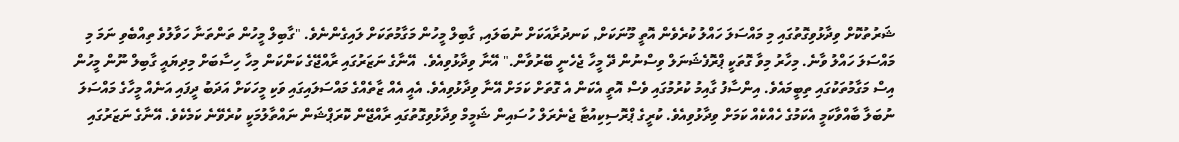ޝަރުތުކޮށް ވިދާޅުވިގޮތުގައި މި މައްސަލަ ހައްލު ކުރެވެން އޮތީ މޫނަކަށް, ކަނދުރާއަކަށް ނުބަލައި, ގާބިލް މީހުން މަގާމުތަކަށް ލައިގެންނެވެ. "ގާބިލް މީހުން ތަންތަނާ ހަވާލުވެ ތިއްބެވި ނަމަ މި މައްސަލަ ހައްލު ވާނެ. މިހާރު މިވާ ގޮތަކީ ޕްރޮފެޝަނަލް ވިސްނުން ދޭ މީހާ ޖެހެނީ ބޭރުވާން." އޭނާ ވިދާޅުވިއެވެ.  އޭނާގެ ނަޒަރުގައި ރާއްޖޭގެ ކަންކަން މިހާ ހިސާބަށް މިދިޔައީ ގާބިލް ނޫން މީހުން އިސް މަގާމުތަކުގައި ތިބީމައެވެ. އިންސާފު ގާއިމު ކުރުމުގައި ވެސް އޮތީ އެކަން އެ ގޮތަށް ކަމަށް އޭނާ ވިދާޅުވިއެވެ. އެއީ އެއް ޒާތެއްގެ މައްސަލައިގައި ވަކި މީހަކަށް އަދަބު ދީފައި އަނެއް މީހާގެ މައްސަލަ ނުބަލާ ބާއްވާކަމީ އެކަމުގެ ހެއްކެއް ކަމަށް ވިދާޅުވިއެވެ. ކުރީގެ ޕްރޮސިކިއުޓާ ޖެނެރަލް ހުސައިން ޝަމީމް ވިދާޅުވިގޮތުގައި ރާއްޖޭން ކޮރަޕްޝަން ނައްތާލުމަކީ ކުރެވޭނެ ކަމެކެވެ. އޭނާގެ ނަޒަރުގައި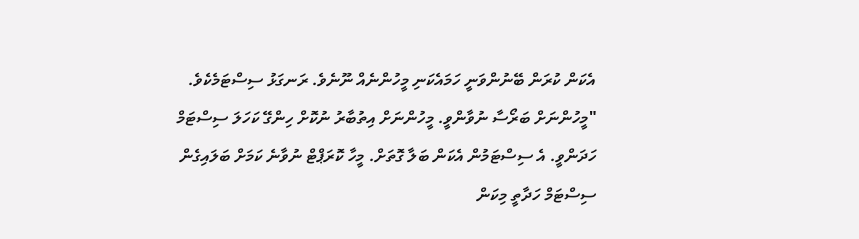އެކަން ކުރަން ބޭނުންވަނީ ހަމައެކަނި މީހުންނެއް ނޫނެވެ. ރަނގަޅު ސިސްޓަމެކެވެ.  "މީހުންނަށް ބަރޯސާ ނުވާންވީ. މީހުންނަށް އިތުބާރު ނުކޮށް ހިންގޭ ކަހަލަ ސިސްޓަމް ހަދަންވީ. އެ ސިސްޓަމުން އެކަން ބަލާ ގޮތަށް. މީހާ ކޮރަޕްޓް ނުވާނެ ކަމަށް ބަލައިގެން ސިސްޓަމް ހަދާތީ މިކަން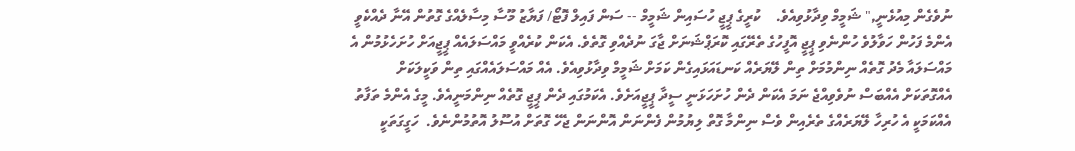ނުވެގެން މިއުޅެނީ," ޝަމީމް ވިދާޅުވިއެވެ.    ކުރީގެ ޕީޖީ ހުސައިން ޝަމީމް -- ސަން ފައިލް ފޮޓޯ/ ފަޔާޒު މޫސާ މިސާލެއްގެ ގޮތުން އޭނާ ދެއްކެވީ އެންމެ ފަހުން ހަވާލުވެ ހުންނެވި ޕީޖީ އޮފީހުގެ ތެރޭގައި ކޮރަޕްޝަނަށް ޖާގަ ނުދެއްވި ގޮތެވެ. އެކަން ކުރެއްވީ މައްސަލައެއް ޕީޖީއަށް ހުށަހެޅުމުން އެ މައްސަލައާ މެދު ގޮތެއް ނިންމުމަށް ތިން ލޭޔަރެއް ކަނޑައަޅައިގެން ކަމަށް ޝަމީމް ވިދާޅުވިއެވެ. އެއް މައްސަލައެއްގައި ތިން ވަކީލަކަށް އެއްގޮތަކަށް އެއްބަސް ނުވެވިއްޖެ ނަމަ އެކަން ދެން ހުށަހަޅަނީ ސީދާ ޕީޖީއަށެވެ. އެކަމުގައި ދެން ޕީޖީ ގޮތެއް ނިންމަނީއެވެ. މީގެ އެންމެ ތަފާތު އެއްކަމަކީ އެ ހުރިހާ ލޭޔަރެއްގެ ތެރެއިން ވެސް ނިންމާ ގޮތް ލިޔުމުން ފެންނަން އޮންނަން ޖެހޭ ގޮތަށް އުސޫލު އޮތުމުންނެވެ.  ހަގީގަތަކީ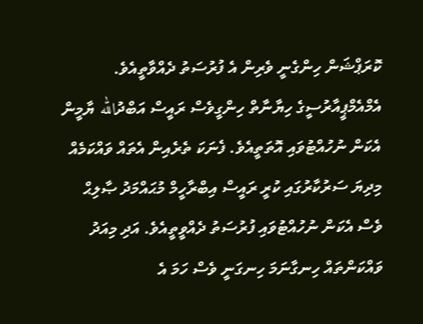ކޮރަޕްޝަން ހިންގެނީ ވެރިން އެ ފުރުސަތު ދެއްވާތީއެވެ. އެމްއެމްޕީއާރުސީގެ ހިޔާނާތް ހިންގީވެސް ރައީސް އަބްދުالله ޔާމީން އެކަން ނުހުއްޓުވައި އޮތަތީއެވެ. ފެނަކަ ތެރެއިން އެތައް ވައްކަމެއް މިދިޔަ ސަރުކާރުގައި ކުރީ ރައީސް އިބްރާހީމް މުޙައްމަދު ޞާލިޙް ވެސް އެކަން ނުހުއްޓުވައި ފުރުސަތު ދެއްވީތީއެވެ. އަދި މިއަދު ވައްކަންތައް ހިނގާނަމަ ހިނގަނީ ވެސް ހަމަ އެ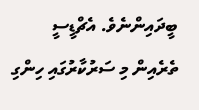ބީދައިންނެވެ. އެޗްޑީސީ ތެރެއިން މި ސަރުކާރުގައި ހިންގި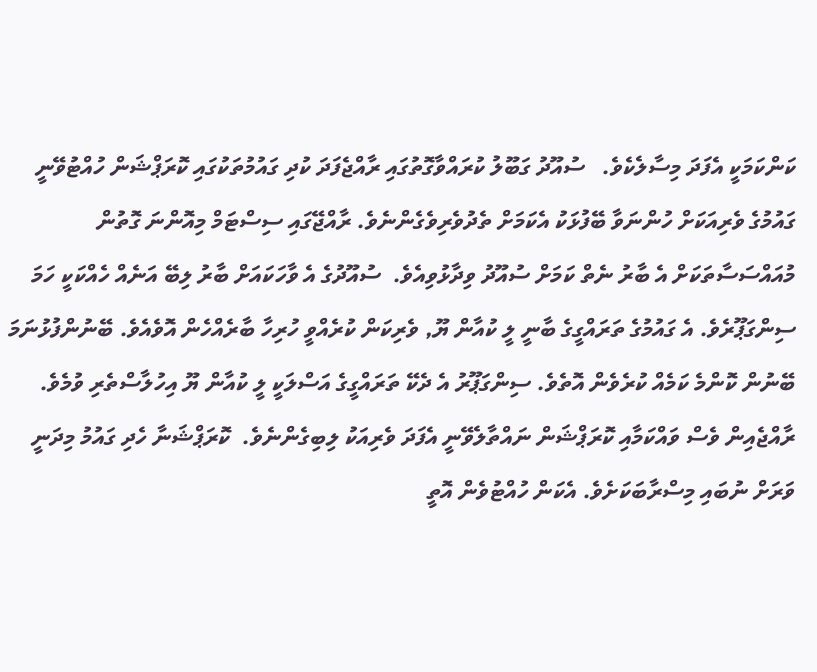ކަންކަމަކީ އެފަދަ މިސާލެކެވެ.   ސުއޫދު ގަބޫލު ކުރައްވާގޮތުގައި ރާއްޖެފަދަ ކުދި ގައުމުތަކުގައި ކޮރަޕްޝަން ހުއްޓުވޭނީ ގައުމުގެ ވެރިއަކަށް ހުންނަވާ ބޭފުޅަކު އެކަމަށް ތެދުވެރިވެގެންނެވެ. ރާއްޖޭގައި ސިސްޓަމް މިއޮންނަ ގޮތުން މުއައްސަސާތަކަށް އެ ބާރު ނެތް ކަމަށް ސުއޫދު ވިދާޅުވިއެވެ.  ސުއޫދުގެ އެ ވާހަކައަށް ބާރު ލިބޭ އަނެއް ހެއްކަކީ ހަމަ ސިންގަޕޫރެވެ. އެ ގައުމުގެ ތަރައްގީގެ ބާނީ ލީ ކުއާން ޔޫ, ވެރިކަން ކުރެއްވީ ހުރިހާ ބާރެއްހެން އޮވެއެވެ. ބޭނުންފުޅުނަމަ ބޭނުން ކޮންމެ ކަމެއް ކުރެވެން އޮތެވެ. ސިންގަޕޫރު އެ ދެކޭ ތަރައްގީގެ އަސްލަކީ ލީ ކުއާން ޔޫ އިހުލާސްތެރި ވުމެވެ. ރާއްޖެއިން ވެސް ވައްކަމާއި ކޮރަޕްޝަން ނައްތާލެވޭނީ އެފަދަ ވެރިއަކު ލިބިގެންނެވެ.  ކޮރަޕްޝަނާ ހެދި ގައުމު މިދަނީ ވަރަށް ނުބައި މިސްރާބަކަށެވެ. އެކަން ހުއްޓުވެން އޮތީ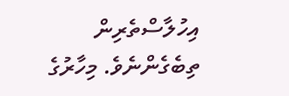އިހުލާސްތެރިން ތިބެގެންނެވެ. މިހާރުގެ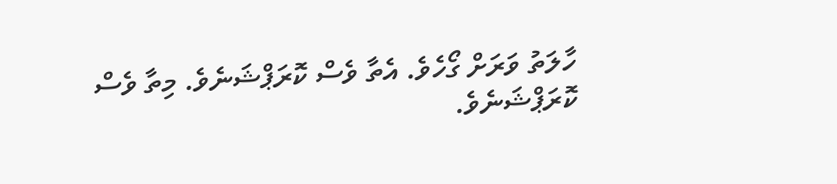ހާލަތު ވަރަށް ގޯހެވެ. އެތާ ވެސް ކޮރަޕްޝަނެވެ. މިތާ ވެސް ކޮރަޕްޝަނެވެ.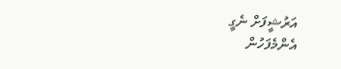އަރުޝީފަށް ނެގީ
އެންމެފަހުން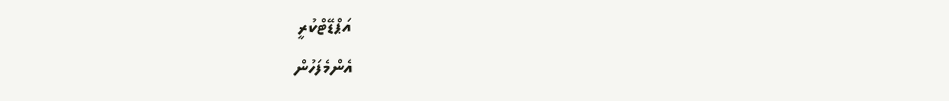އަޕްޑޭޓްކުރީ
އެންމެފަހުން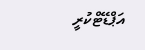އަޕްޑޭޓްކުރީ